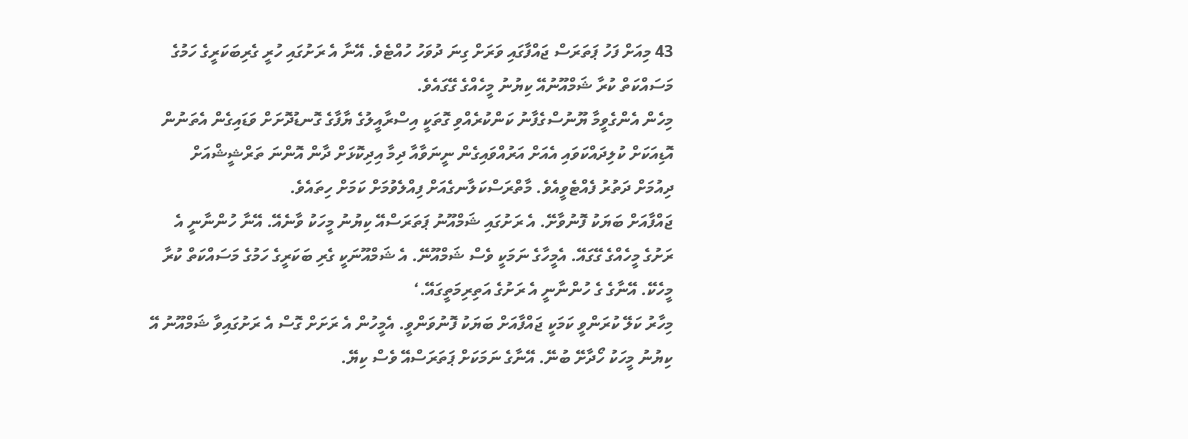43 މިއަށް ފަހު ޕަތަރަސް ޖައްފާގައި ވަރަށް ގިނަ ދުވަހު ހުއްޓެވެ. އޭނާ އެ ރަށުގައި ހުރީ ގެރިބަކަރީގެ ހަމުގެ މަސައްކަތް ކުރާ ޝަމްއޫނުއޭ ކިޔުނު މީހެއްގެ ގޭގައެވެ.
މިހެން އެންގެވީމާ ޔޫނުސްގެފާނު ކަންކުރެއްވި ގޮތަކީ އިސްރާއީލުގެ ޔާފާގެ ގޮނޑުދޮށަށް ވަޑައިގެން އެތަނުން އޮޑިއަކަށް ކުލިދައްކަވައި އެއަށް އަރުއްވައިގެން ނީނަވާއާ ދިމާ އިދިކޮޅަށް ދާން އޮންނަ ތަރްޝީޝްއަށް ދިއުމަށް ދަތުރު ފެއްޓެވީއެވެ. މާތްރަސްކަލާނގެއަށް ފިއްލެވުމަށް ކަމަށް ހިތައެވެ.
ޖައްފާއަށް ބަޔަކު ފޮނުވާށޭ. އެ ރަށުގައި ޝަމްއޫނު ޕަތަރަސްއޭ ކިޔުނު މީހަކު ވާނެއޭ. އޭނާ ހުންނާނީ އެ ރަށުގެ މީހެއްގެ ގޭގައޭ. އެމީހާގެ ނަމަކީ ވެސް ޝަމްއޫނޭ. އެ ޝަމްއޫނަކީ ގެރި ބަކަރީގެ ހަމުގެ މަސައްކަތް ކުރާ މީހެކޭ. އޭނާގެ ގެ ހުންނާނީ އެ ރަށުގެ އަތިރިމަތީގައޭ.‘
މިހާރު ކަލޭ ކުރަންވީ ކަމަކީ ޖައްފާއަށް ބަޔަކު ފޮނުވަންވީ. އެމީހުން އެ ރަށަށް ގޮސް އެ ރަށުގައިވާ ޝަމްއޫނު އޭ ކިޔުނު މީހަކު ހޯދާށޭ ބުނޭ. އޭނާގެ ނަމަކަށް ޕަތަރަސްއޭ ވެސް ކިޔޭ.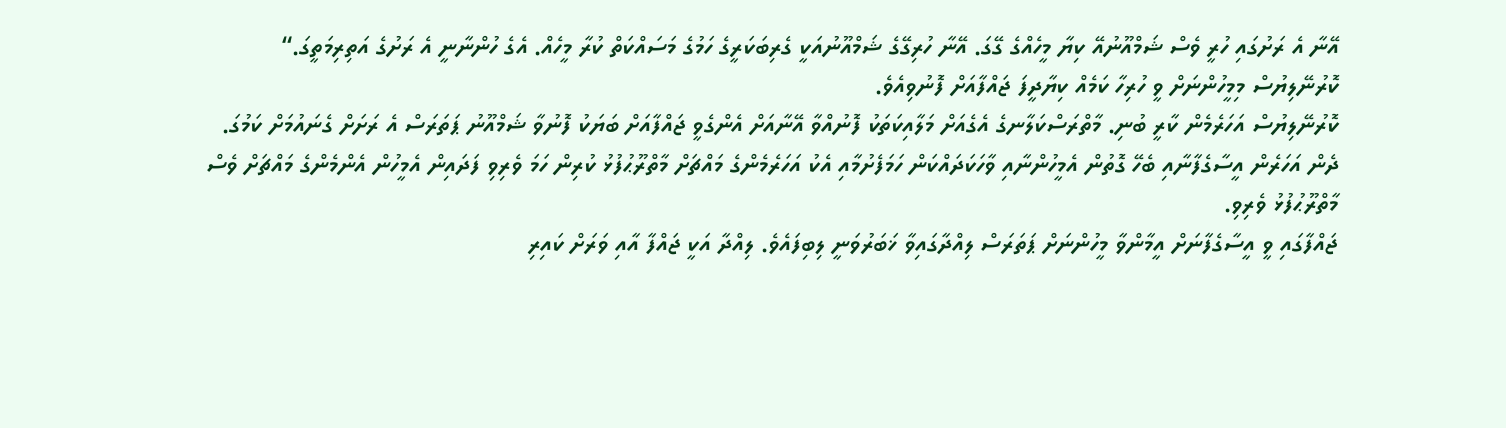އޭނާ އެ ރަށުގައި ހުރީ ވެސް ޝަމްއޫނުއޭ ކިޔާ މީހެއްގެ ގޭގަ. އޭނާ ހުރިގޭގެ ޝަމްއޫނުއަކީ ގެރިބަކަރީގެ ހަމުގެ މަސައްކަތް ކުރާ މީހެއް. އެގެ ހުންނާނީ އެ ރަށުގެ އަތިރިމަތީގަ.“
ކޮރުނޭލިޔުސް މިމީހުންނަށް ވީ ހުރިހާ ކަމެއް ކިޔާދީފަ ޖައްފާއަށް ފޮނުވިއެވެ.
ކޮރުނޭލިޔުސް އަހަރެމެން ކާރީ ބުނި. މާތްރަސްކަލާނގެ އެގެއަށް މަލާއިކަތަކު ފޮނުއްވާ އޭނާއަށް އެންގެވީ ޖައްފާއަށް ބަޔަކު ފޮނުވާ ޝަމްއޫނު ޕަތަރަސް އެ ރަށަށް ގެނައުމަށް ކަމުގަ.
ދެން އަހަރެން އީސާގެފާނާއި ބެހޭ ގޮތުން އެމީހުންނާއި ވާހަކަދައްކަން ހަމަފެށުމާއި އެކު އަހަރެމެންގެ މައްޗަށް މާތްރޫޙުފުޅު ކުރިން ހަމަ ވެރިވި ފަދައިން އެމީހުން އެންމެންގެ މައްޗަށް ވެސް މާތްރޫޙުފުޅު ވެރިވި.
ޖައްފާގައި ވީ އީސާގެފާނަށް އީމާންވާ މީހުންނަށް ޕަތަރަސް ލިއްދާގައިވާ ޚަބަރުވަނީ ލިބިފައެވެ. ލިއްދާ އަކީ ޖައްފާ އާއި ވަރަށް ކައިރި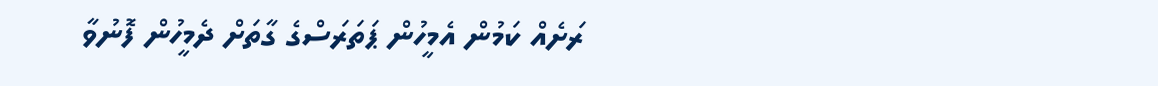ރަށެއް ކަމުން އެމީހުން ޕަތަރަސްގެ ގާތަށް ދެމީހުން ފޮނުވާ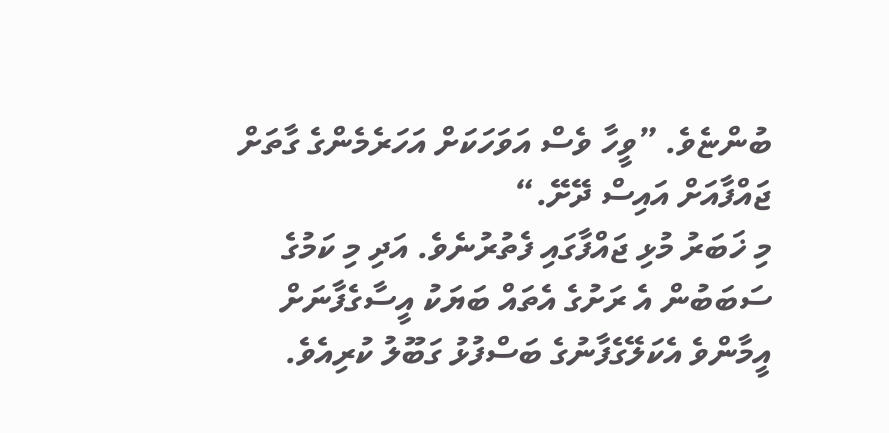ބުންޏެވެ. ”ވީހާ ވެސް އަވަހަކަށް އަހަރެމެންގެ ގާތަށް ޖައްފާއަށް އައިސް ދޭށޭ.“
މި ޚަބަރު މުޅި ޖައްފާގައި ފެތުރުނެވެ. އަދި މި ކަމުގެ ސަބަބުން އެ ރަށުގެ އެތައް ބަޔަކު އީސާގެފާނަށް އީމާންވެ އެކަލޭގެފާނުގެ ބަސްފުޅު ގަބޫލު ކުރިއެވެ.